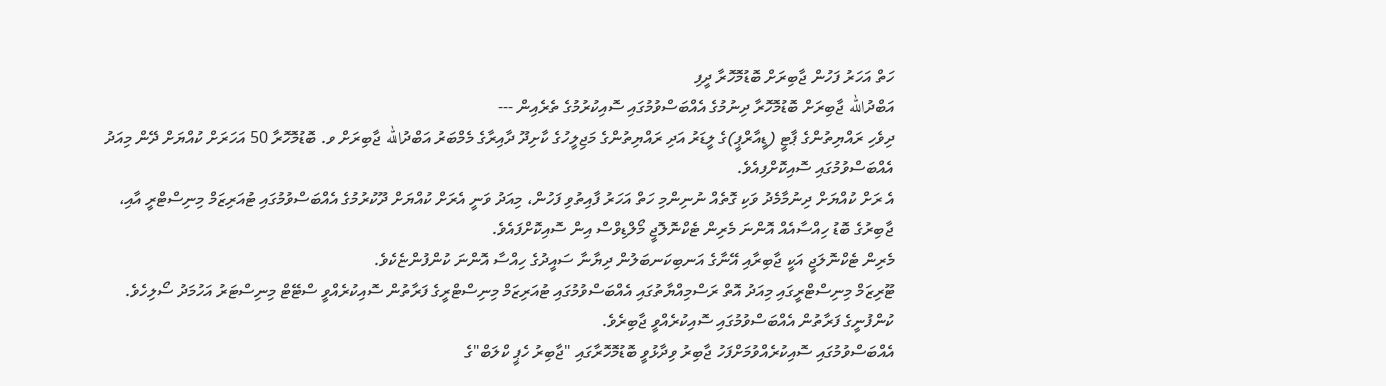ހަތް އަހަރު ފަހުން ޖާބިރަށް ބޮޑުމޮހޮރާ ދީފި
އަބްދުالله ޖާބިރަށް ބޮޑުމޮހޮރާ ދިނުމުގެ އެއްބަސްވުމުގައި ސޮއިކުރުމުގެ ތެރެއިން ---
ދިވެހި ރައްޔިތުންގެ ޕާޓީ (ޑީއާރްޕީ)ގެ ލީޑަރު އަދި ރައްޔިތުންގެ މަޖިލީހުގެ ކާށިދޫ ދާއިރާގެ މެމްބަރު އަބްދުالله ޖާބިރަށް ވ. ބޮޑުމޮހޮރާ 50 އަހަރަށް ކުއްޔަށް ދޭން މިއަދު އެއްބަސްވުމުގައި ސޮއިކޮށްފިއެވެ.
އެ ރަށް ކުއްޔަށް ދިނުމާމެދު ވަކި ގޮތެއް ނުނިންމި ހަތް އަހަރު ފާއިތުވި ފަހުން، މިއަދު ވަނީ އެރަށް ކުއްޔަށް ދޫކުރުމުގެ އެއްބަސްވުމުގައި ޓުއަރިޒަމް މިނިސްޓްރީ އާއި، ޖާބިރުގެ ބޮޑު ހިއްސާއެއް އޮންނަ މެރިން ޓެކްނޮލޮޖީ މޯލްޑިވްސް އިން ސޮއިކޮށްފައެވެ.
މެރިން ޓެކްނޮލަޖީ އަކީ ޖާބިރާއި އޭނާގެ އަނބިކަނބަލުން ދިޔާނާ ސައީދުގެ ހިއްސާ އޮންނަ ކުންފުންޏެކެވެ.
ޓޫރިޒަމް މިނިސްޓްރީގައި މިއަދު އޮތް ރަސްމިއްޔާތުގައި އެއްބަސްވުމުގައި ޓުއަރިޒަމް މިނިސްޓްރީގެ ފަރާތުން ސޮއިކުރެއްވީ ސްޓޭޓް މިނިސްޓަރު އަހުމަދު ސޯލިހެވެ. ކުންފުނީގެ ފަރާތުން އެއްބަސްވުމުގައި ސޮއިކުރެއްވީ ޖާބިރެވެ.
އެއްބަސްވުމުގައި ސޮއިކުރެއްވުމަށްފަހު ޖާބިރު ވިދާޅުވީ ބޮޑުމޮހޮރާގައި "ޖާބިރު ހެޕީ ކްލަބް"ގެ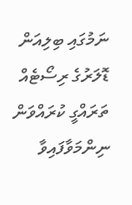ނަމުގައި ބިލިއަން ޑޮލަރުގެ ރިސޯޓެއް ތަރައްގީ ކުރައްވަން ނިންމަވާފައިވާ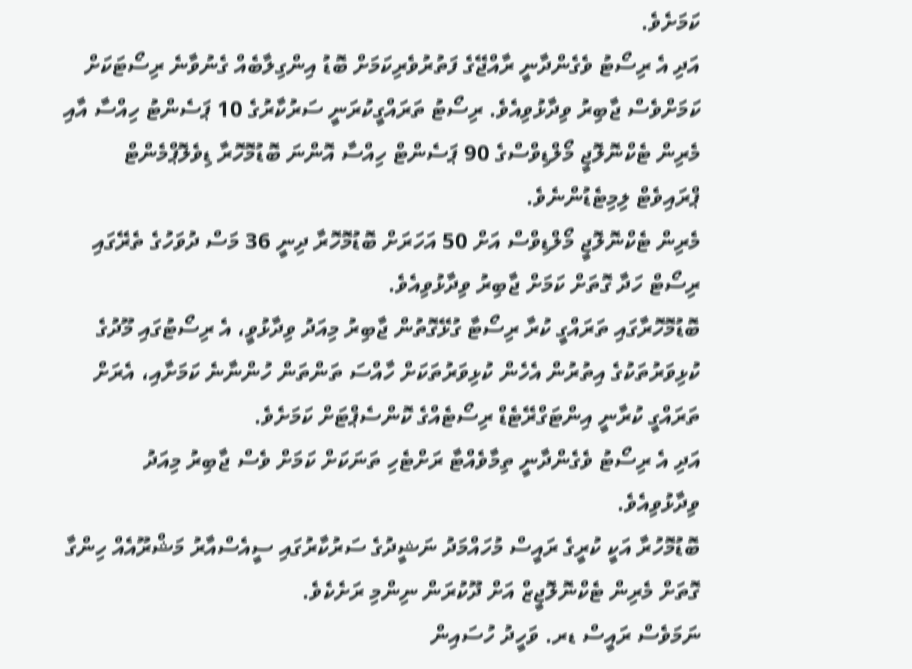ކަމަށެވެ.
އަދި އެ ރިސޯޓު ވެގެންދާނީ ރާއްޖޭގެ ފަތުރުވެރިކަމަށް ބޮޑު އިންގިލާބެއް ގެނުވާނެ ރިސޯޓަކަށް ކަމަށްވެސް ޖާބިރު ވިދާޅުވިއެވެ. ރިސޯޓު ތަރައްގީކުރަނީ ސަރުކާރުގެ 10 ޕަސެންޓު ހިއްސާ އާއި މެރިން ޓެކްނޮލޮޖީ މޯލްޑިވްސްގެ 90 ޕަސެންޓް ހިއްސާ އޮންނަ ބޮޑުމޮހޮރާ ޑިވެލޮޕްމެންޓް ޕްރައިވެޓް ލިމިޓެޑުންނެވެ.
މެރިން ޓެކްނޮލޮޖީ މޯލްޑިވްސް އަށް 50 އަހަރަށް ބޮޑުމޮހޮރާ ދިނީ 36 މަސް ދުވަހުގެ ތެރޭގައި ރިސޯޓް ހަދާ ގޮތަށް ކަމަށް ޖާބިރު ވިދާޅުވިއެވެ.
ބޮޑުމޮހޮރާގައި ތަރައްގީ ކުރާ ރިސޯޓާ ގުޅޭގޮތުން ޖާބިރު މިއަދު ވިދާޅުވީ، އެ ރިސޯޓުގައި މޫދުގެ ކުޅިވަރުތަކުގެ އިތުރުން އެހެން ކުޅިވަރުތަކަށް ހާއްސަ ތަންތަން ހުންނާނެ ކަމަށާއި، އެރަށް ތަރައްގީ ކުރާނީ އިންޓަގްރޭޓެޑް ރިސޯޓެއްގެ ކޮންސެޕްޓަށް ކަމަށެވެ.
އަދި އެ ރިސޯޓު ވެގެންދާނީ ތިމާވެއްޓާ ރަށްޓެހި ތަނަކަށް ކަމަށް ވެސް ޖާބިރު މިއަދު ވިދާޅުވިއެވެ.
ބޮޑުމޮހުރާ އަކީ ކުރީގެ ރައީސް މުހައްމަދު ނަޝީދުގެ ސަރުކާރުގައި ސީއެސްއާރު މަޝްރޫއެއް ހިންގާ ގޮތަށް މެރިން ޓެކްނޮލޮޖީޒް އަށް ދޫކުރަން ނިންމި ރަށެކެވެ.
ނަމަވެސް ރައީސް ޑރ. ވަހީދު ހުސައިން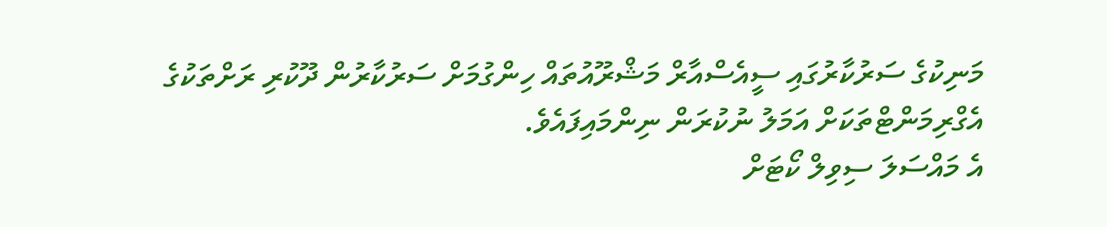މަނިކުގެ ސަރުކާރުގައި ސީއެސްއާރް މަޝްރޫއުތައް ހިންގުމަށް ސަރުކާރުން ދޫކުރި ރަށްތަކުގެ އެގްރިމަންޓްތަކަށް އަމަލު ނުކުރަން ނިންމައިފައެވެ.
އެ މައްސަލަ ސިވިލް ކޯޓަށް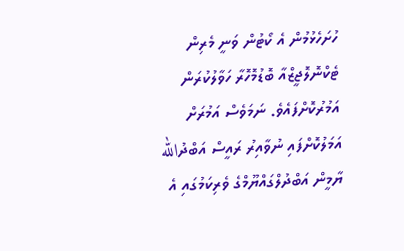ހުށަހެޅުމުން އެ ކޯޓުން ވަނީ މެރިން ޓެކްނޮލޮޖީޒްއާ ބޮޑުމޮހޮރާ ހަވާލުކުރަން އަމުރުކޮށްފައެވެ. ނަމަވެސް އަމުރަށް އަމަލުކޮށްފައި ނުވާއިރު ރައީސް އަބްދުالله ޔާމީން އަބްދުލްގައްޔޫމްގެ ވެރިކަމުގައި އެ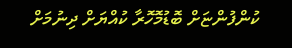ކުންފުންޏަށް ބޮޑުމޮހޮރާ ކުއްޔަށް ދިނުމަށް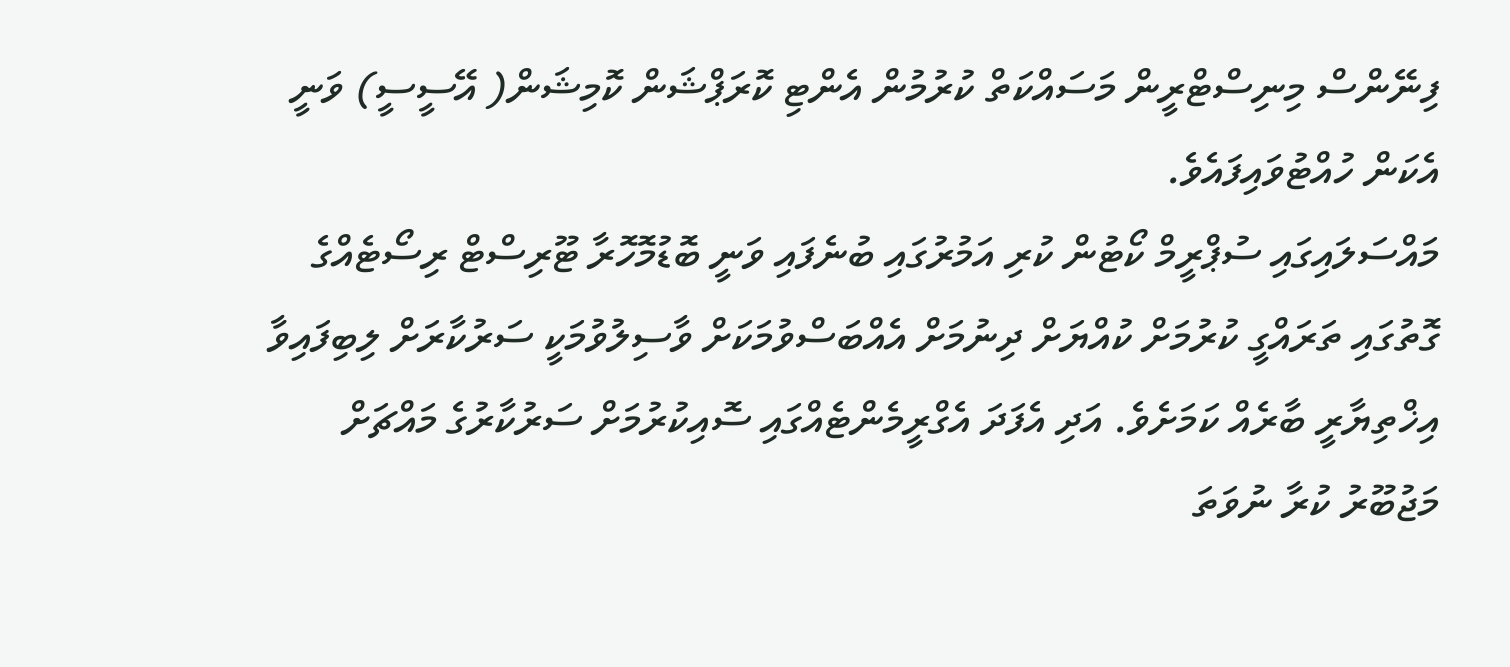ފިނޭންސް މިނިސްޓްރީން މަސައްކަތް ކުރުމުން އެންޓި ކޮރަޕްޝަން ކޮމިޝަން( އޭސީސީ) ވަނީ އެކަން ހުއްޓުވައިފައެވެ.
މައްސަލައިގައި ސުޕްރީމް ކޯޓުން ކުރި އަމުރުގައި ބުނެފައި ވަނީ ބޮޑުމޮހޮރާ ޓޫރިސްޓް ރިސޯޓެއްގެ ގޮތުގައި ތަރައްގީ ކުރުމަށް ކުއްޔަށް ދިނުމަށް އެއްބަސްވުމަކަށް ވާސިލުވުމަކީ ސަރުކާރަށް ލިބިފައިވާ އިޚްތިޔާރީ ބާރެއް ކަމަށެވެ. އަދި އެފަދަ އެގްރީމެންޓެއްގައި ސޮއިކުރުމަށް ސަރުކާރުގެ މައްޗަށް މަޖުބޫރު ކުރާ ނުވަތަ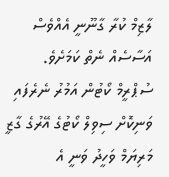ލާޒިމް ކުރާ ގާނޫނީ އެއްވެސް އަސާސެއް ނެތް ކަމަށެވެ.
ސުޕްރީމް ކޯޓުން އަމުރު ނެރެފައި ވަނިކޮށް ސިވިލް ކޯޓުގެ އޭރުގެ ގާޒީ މަރިޔަމް ވަހީދު ވަނީ އެ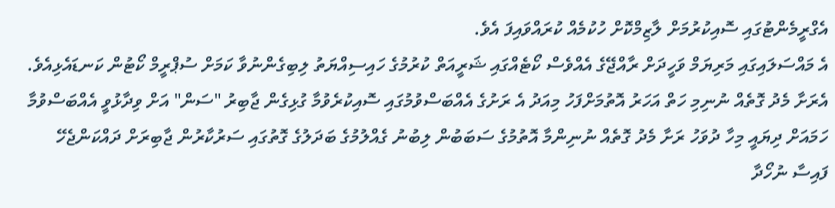އެގްރީމެންޓުގައި ސޮއިކުރުމަށް ލާޒިމްކޮށް ހުކުމެއް ކުރައްވައިފަ އެވެ.
އެ މައްސަލައިގައި މަރިޔަމް ވަހީދަށް ރާއްޖޭގެ އެއްވެސް ކޯޓެއްގައި ޝަރީއަތް ކުރުމުގެ ހައިސިއްޔަތު ލިބިގެންނުވާ ކަމަށް ސުޕްރީމް ކޯޓުން ކަނޑައެޅިއެވެ.
އެރަށާ މެދު ގޮތެއް ނުނިމި ހަތް އަހަރު އޮތުމަށްފަހު މިއަދު އެ ރަށުގެ އެއްބަސްވުމުގައި ސޮއިކުރެވުމާ ގުޅިގެން ޖާބިރު "ސަން" އަށް ވިދާޅުވީ އެއްބަސްވުމާ ހަމައަށް ދިޔައީ މިހާ ދުވަހު ރަށާ މެދު ގޮތެއް ނުނިންމާ އޮތުމުގެ ސަބަބުން ލިބުނު ގެއްލުމުގެ ބަދަލުގެ ގޮތުގައި ސަރުކާރުން ޖާބިރަށް ދައްކަންޖެހޭ ފައިސާ ނުހޯދާ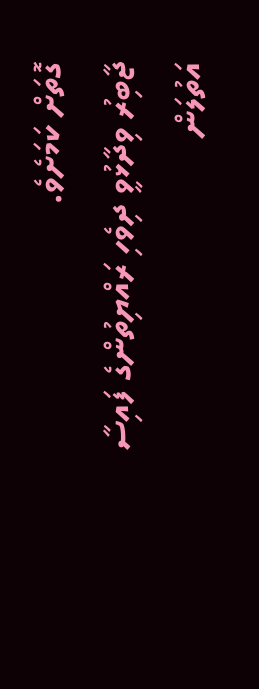ގޮތަށް ކަމަށެވެ.
ޖާބިރު ވިދާޅުވީ ދިވެހި ރައްޔިތުންގެ ފައިސާ އަތުލަން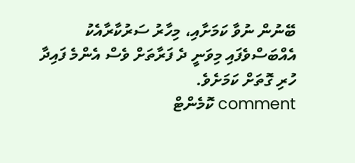ބޭނުން ނުވާ ކަމަށާއި، މިހާރު ސަރުކާރާއެކު އެއްބަސްވެފައި މިވަނީ ދެ ފަރާތަށް ވެސް އެންމެ ފައިދާ ހުރި ގޮތަށް ކަމަށެވެ.
comment ކޮމެންޓް